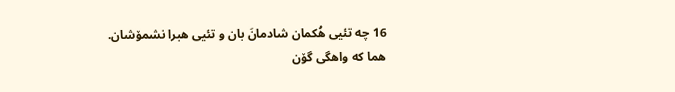16 چه تئیی هُکمان شادمانَ بان و تئیی هبرا نشمۆشان.
هما که واهگی گۆن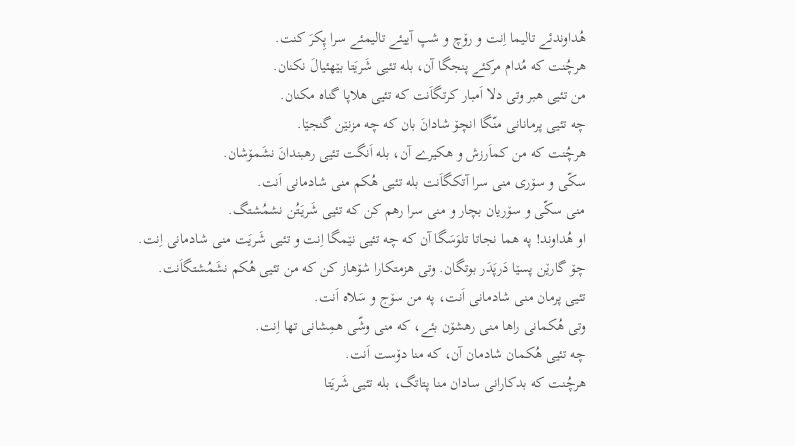هُداوندئے تالیما اِنت و رۆچ و شپ آییئے تالیمئے سرا پِکرَ کنت.
هرچُنت که مُدام مرکئے پنجگا آن، بله تئیی شَریَتا بێهئیالَ نکنان.
من تئیی هبر وتی دلا اَمبار کرتگاَنت که تئیی هلاپا گناه مکنان.
چه تئیی پرمانانی منّگا انچۆ شادانَ بان که چه مزنێن گنجێا.
هرچُنت که من کماَرزش و هکیرے آن، بله اَنگت تئیی رهبندانَ نشَمۆشان.
سکّی و سۆری منی سرا آتکگاَنت بله تئیی هُکم منی شادمانی اَنت.
منی سکّی و سۆریان بچار و منی سرا رهم کن که تئیی شَریَتُن نشمُشتگ.
او هُداوند! په هما نجاتا تلوَسَگا آن که چه تئیی نێمگا اِنت و تئیی شَریَت منی شادمانی اِنت.
چۆ گارێن پسێا دَرپَدَر بوتگان. وتی هزمتکارا شۆهاز کن که من تئیی هُکم نشَمُشتگاَنت.
تئیی پرمان منی شادمانی اَنت، په من سۆج و سَلاه اَنت.
وتی هُکمانی راها منی رهشۆن بئے، که منی وشّی همِشانی تها اِنت.
چه تئیی هُکمان شادمان آن، که منا دۆست اَنت.
هرچُنت که بدکارانی سادان منا پتاتگ، بله تئیی شَریَتا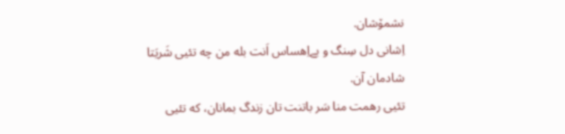نشمۆشان.
اِشانی دل سِنگ و بےاِهساس اَنت بله من چه تئیی شَریَتا شادمان آن.
تئیی رهمت منا سَر باتنت تان زندگ بمانان، که تئیی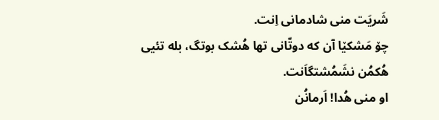شَریَت منی شادمانی اِنت.
چۆ مَشکێا آن که دوتّانی تها هُشک بوتگ، بله تئیی هُکمُن نشَمُشتگاَنت.
او منی هُدا! اَرمانُن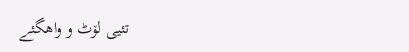تئیی لۆٹ و واهگئے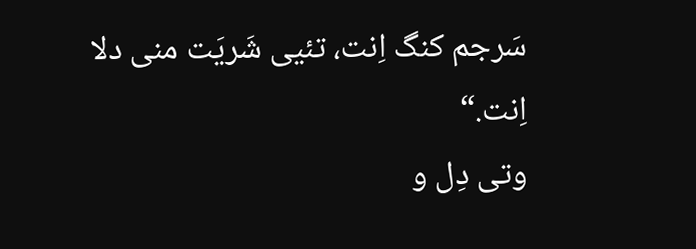سَرجم کنگ اِنت، تئیی شَریَت منی دلا اِنت.“
وتی دِل و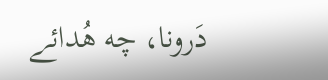دَرونا، چه هُدائے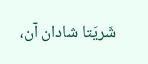شَریَتا شادان آن،